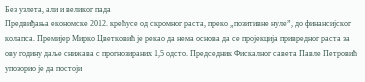Без узлета, али и великог пада
Предвиђања економске 2012. крећусе од скромног раста, преко „позитивне нуле”, до финансијског колапса. Премијер Мирко Цветковић је рекао да нема основа да се пројекција привредног раста за ову годину даље снижава с прогнозираних 1,5 одсто. Председник Фискалног савета Павле Петровић упозорио је да постоји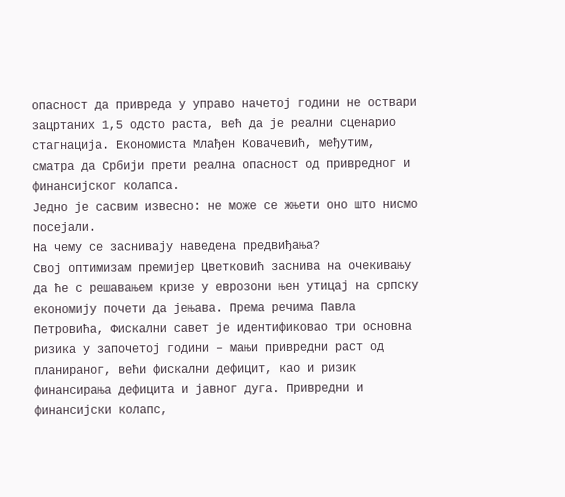опасност да привреда у управо начетој години не оствари зацртаних 1,5 одсто раста, већ да је реални сценарио стагнација. Економиста Млађен Ковачевић, међутим, сматра да Србији прети реална опасност од привредног и финансијског колапса.
Једно је сасвим извесно: не може се жњети оно што нисмо посејали.
На чему се заснивају наведена предвиђања?
Свој оптимизам премијер Цветковић заснива на очекивању да ће с решавањем кризе у еврозони њен утицај на српску економију почети да јењава. Према речима Павла Петровића, Фискални савет је идентификовао три основна ризика у започетој години – мањи привредни раст од планираног, већи фискални дефицит, као и ризик финансирања дефицита и јавног дуга. Привредни и финансијски колапс,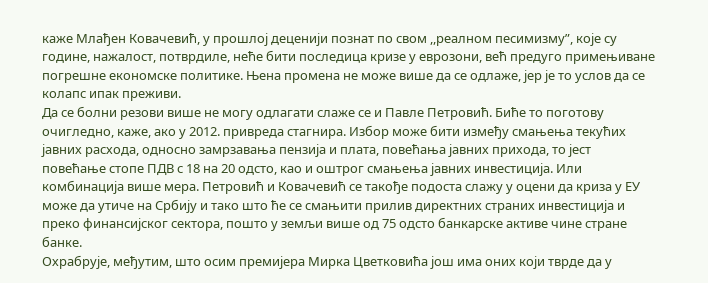каже Млађен Ковачевић, у прошлој деценији познат по свом ,,реалном песимизму”, које су године, нажалост, потврдиле, неће бити последица кризе у еврозони, већ предуго примењиване погрешне економске политике. Њена промена не може више да се одлаже, јер је то услов да се колапс ипак преживи.
Да се болни резови више не могу одлагати слаже се и Павле Петровић. Биће то поготову очигледно, каже, ако у 2012. привреда стагнира. Избор може бити између смањења текућих јавних расхода, односно замрзавања пензија и плата, повећања јавних прихода, то јест повећање стопе ПДВ с 18 на 20 одсто, као и оштрог смањења јавних инвестиција. Или комбинација више мера. Петровић и Ковачевић се такође подоста слажу у оцени да криза у ЕУ може да утиче на Србију и тако што ће се смањити прилив директних страних инвестиција и преко финансијског сектора, пошто у земљи више од 75 одсто банкарске активе чине стране банке.
Охрабрује, међутим, што осим премијера Мирка Цветковића још има оних који тврде да у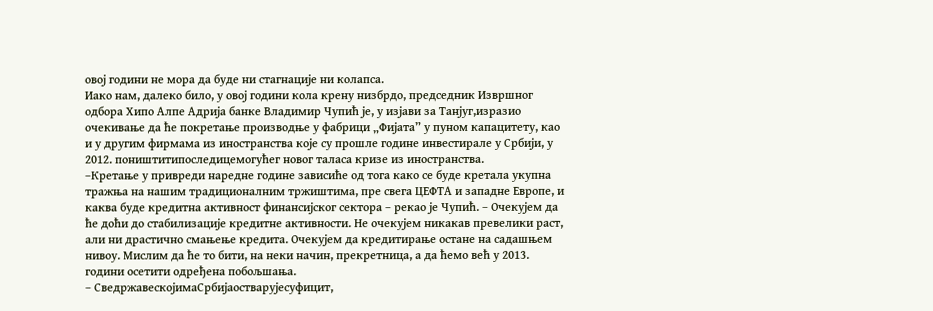овој години не мора да буде ни стагнације ни колапса.
Иако нам, далеко било, у овој години кола крену низбрдо, председник Извршног одбора Хипо Алпе Адрија банке Владимир Чупић је, у изјави за Танјуг,изразио очекивање да ће покретање производње у фабрици „Фијата” у пуном капацитету, као и у другим фирмама из иностранства које су прошле године инвестирале у Србији, у 2012. поништитипоследицемогућег новог таласа кризе из иностранства.
–Кретање у привреди наредне године зависиће од тога како се буде кретала укупна тражња на нашим традиционалним тржиштима, пре свега ЦЕФТА и западне Европе, и каква буде кредитна активност финансијског сектора – рекао је Чупић. – Очекујем да ће доћи до стабилизације кредитне активности. Не очекујем никакав превелики раст, али ни драстично смањење кредита. Очекујем да кредитирање остане на садашњем нивоу. Мислим да ће то бити, на неки начин, прекретница, а да ћемо већ у 2013. години осетити одређена побољшања.
– СведржавескојимаСрбијаостварујесуфицит,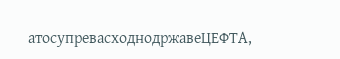атосупревасходнодржавеЦЕФТА,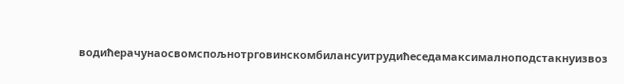водићерачунаосвомспољнотрговинскомбилансуитрудићеседамаксималноподстакнуизвоз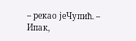– рекао јеЧупић. – Ипак,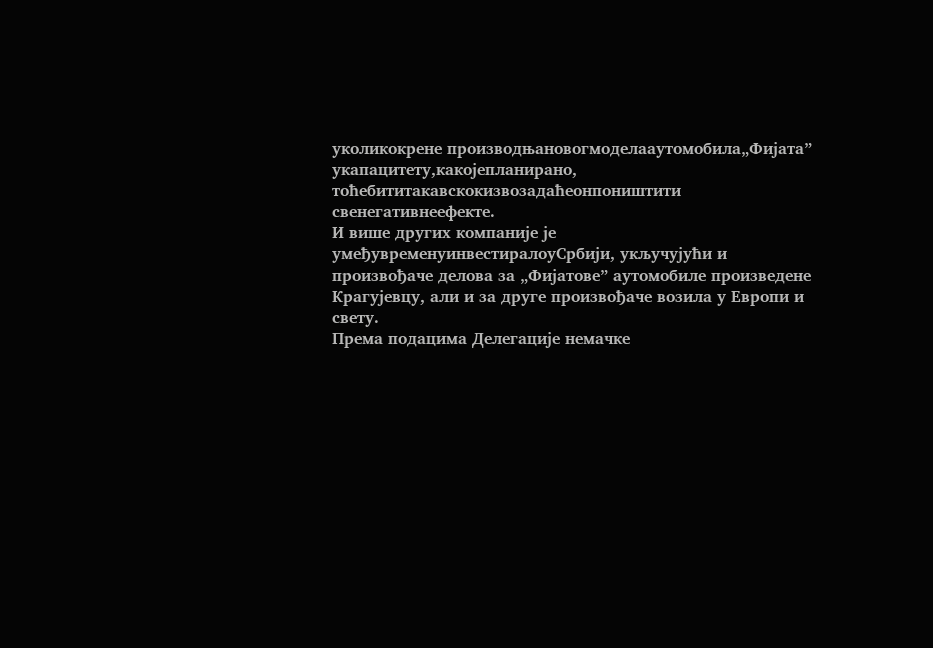уколикокрене производњановогмоделааутомобила„Фијата” укапацитету,какојепланирано, тоћебититакавскокизвозадаћеонпоништити свенегативнеефекте.
И више других компаније је умеђувременуинвестиралоуСрбији, укључујући и произвођаче делова за „Фијатове” аутомобиле произведене Крагујевцу, али и за друге произвођаче возила у Европи и свету.
Према подацима Делегације немачке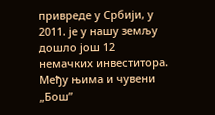привреде у Србији, у 2011. је у нашу земљу дошло још 12 немачких инвеститора. Међу њима и чувени „Бош”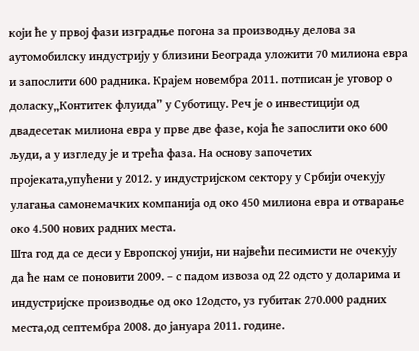који ће у првој фази изградње погона за производњу делова за аутомобилску индустрију у близини Београда уложити 70 милиона евра и запослити 600 радника. Крајем новембра 2011. потписан је уговор о доласку„Контитек флуида” у Суботицу. Реч је о инвестицији од двадесетак милиона евра у прве две фазе, која ће запослити око 600 људи, а у изгледу је и трећа фаза. На основу започетих пројеката,упућени у 2012. у индустријском сектору у Србији очекују улагања самонемачких компанија од око 450 милиона евра и отварање око 4.500 нових радних места.
Шта год да се деси у Европској унији, ни највећи песимисти не очекују да ће нам се поновити 2009. – с падом извоза од 22 одсто у доларима и индустријске производње од око 12одсто, уз губитак 270.000 радних места,од септембра 2008. до јануара 2011. године.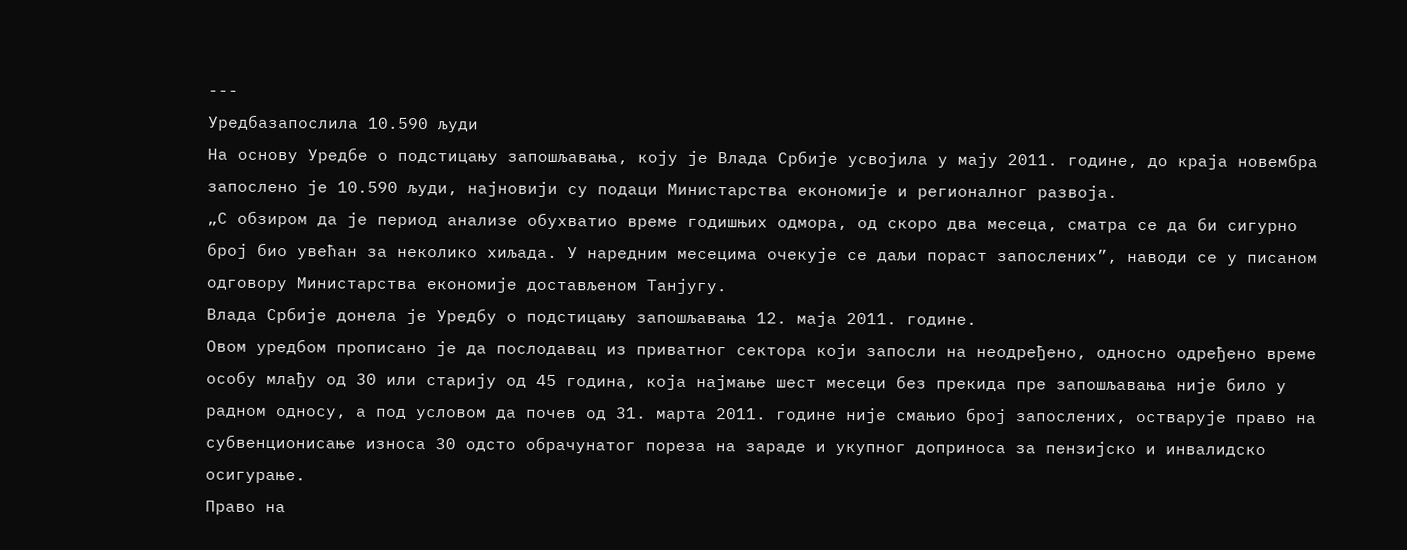---
Уредбазапослила 10.590 људи
На основу Уредбе о подстицању запошљавања, коју је Влада Србије усвојила у мају 2011. године, до краја новембра запослено је 10.590 људи, најновији су подаци Министарства економије и регионалног развоја.
„С обзиром да је период анализе обухватио време годишњих одмора, од скоро два месеца, сматра се да би сигурно број био увећан за неколико хиљада. У наредним месецима очекује се даљи пораст запослених”, наводи се у писаном одговору Министарства економије достављеном Танјугу.
Влада Србије донела је Уредбу о подстицању запошљавања 12. маја 2011. године.
Овом уредбом прописано је да послодавац из приватног сектора који запосли на неодређено, односно одређено време особу млађу од 30 или старију од 45 година, која најмање шест месеци без прекида пре запошљавања није било у радном односу, а под условом да почев од 31. марта 2011. године није смањио број запослених, остварује право на субвенционисање износа 30 одсто обрачунатог пореза на зараде и укупног доприноса за пензијско и инвалидско осигурање.
Право на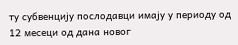ту субвенцију послодавци имају у периоду од 12 месеци од дана новог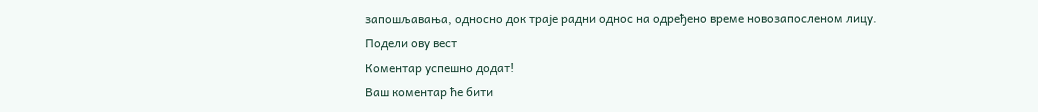запошљавања, односно док траје радни однос на одређено време новозапосленом лицу.
Подели ову вест
Комeнтар успeшно додат!
Ваш комeнтар ћe бити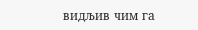видљив чим га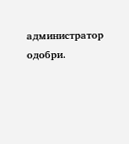администратор одобри.